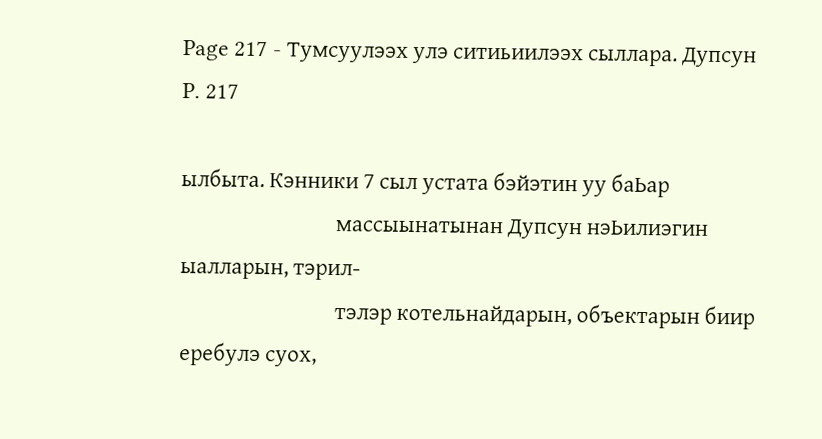Page 217 - Тумсуулээх улэ ситиьиилээх сыллара. Дупсун
P. 217

ылбыта. Кэнники 7 сыл устата бэйэтин уу баЬар
                               массыынатынан Дупсун нэЬилиэгин ыалларын, тэрил-
                               тэлэр котельнайдарын, объектарын биир еребулэ суох,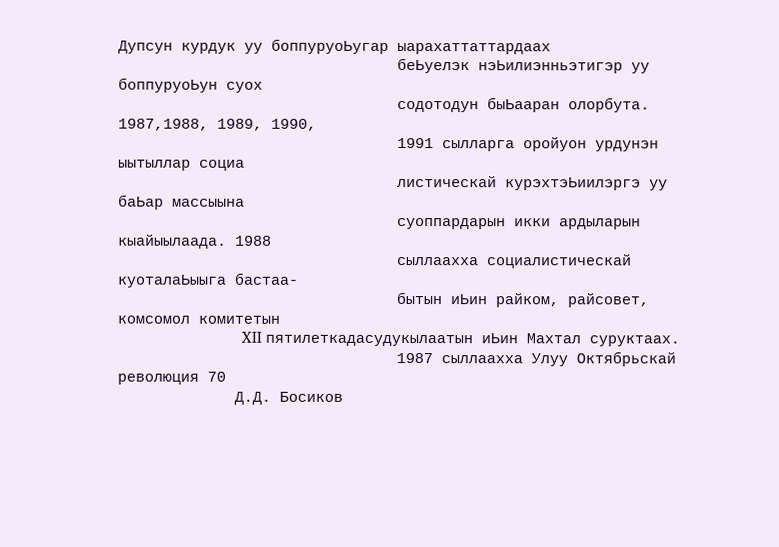Дупсун курдук уу боппуруоЬугар ыарахаттаттардаах
                               беЬуелэк нэЬилиэнньэтигэр уу боппуруоЬун суох
                               содотодун быЬааран олорбута. 1987,1988, 1989, 1990,
                               1991 сылларга оройуон урдунэн ыытыллар социа
                               листическай курэхтэЬиилэргэ уу баЬар массыына
                               суоппардарын икки ардыларын кыайыылаада. 1988
                               сыллаахха социалистическай куоталаЬыыга бастаа-
                               бытын иЬин райком, райсовет, комсомол комитетын
                               XII пятилеткадасудукылаатын иЬин Махтал суруктаах.
                               1987 сыллаахха Улуу Октябрьскай революция 70
             Д.Д. Босиков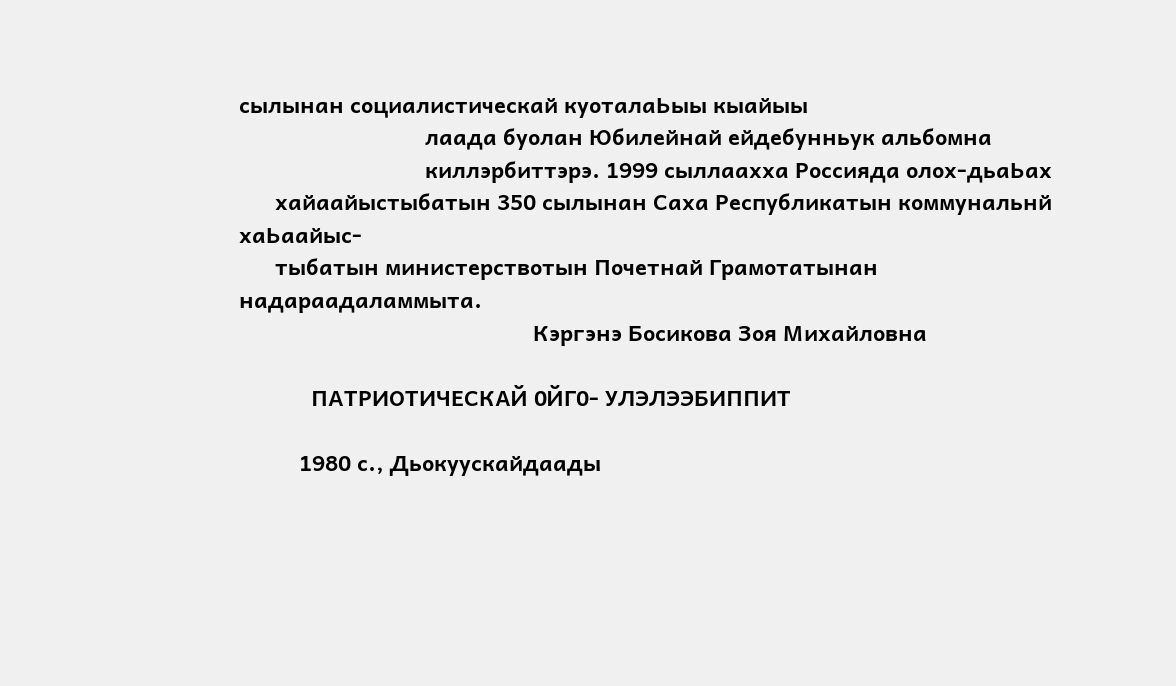сылынан социалистическай куоталаЬыы кыайыы
                               лаада буолан Юбилейнай ейдебунньук альбомна
                               киллэрбиттэрэ. 1999 сыллаахха Россияда олох-дьаЬах
      хайаайыстыбатын 350 сылынан Саха Республикатын коммунальнй хаЬаайыс-
      тыбатын министерствотын Почетнай Грамотатынан надараадаламмыта.
                                                 Кэргэнэ Босикова Зоя Михайловна

            ПАТРИОТИЧЕСКАЙ 0ЙГ0- УЛЭЛЭЭБИППИТ

          1980 с., Дьокуускайдаады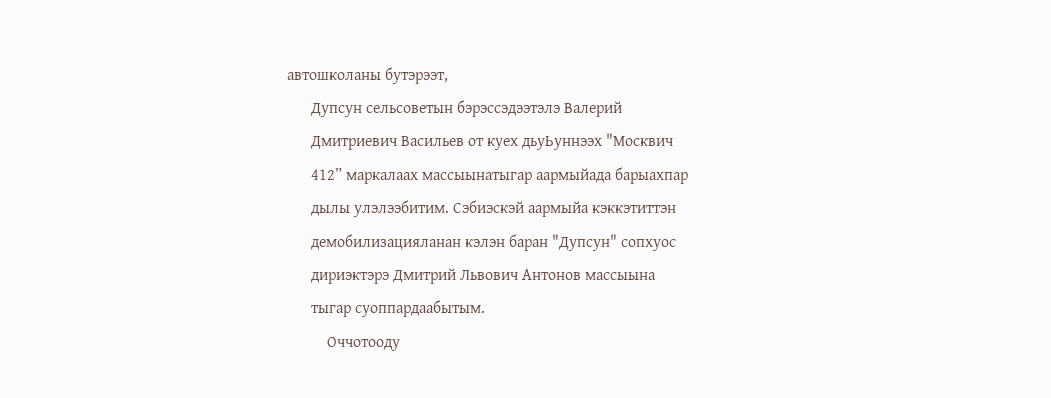автошколаны бутэрээт,
      Дупсун сельсоветын бэрэссэдээтэлэ Валерий
      Дмитриевич Васильев от куех дьуЬуннээх "Москвич
      412” маркалаах массыынатыгар аармыйада барыахпар
      дылы улэлээбитим. Сэбиэскэй аармыйа кэккэтиттэн
      демобилизацияланан кэлэн баран "Дупсун" сопхуос
      дириэктэрэ Дмитрий Львович Антонов массыына
      тыгар суоппардаабытым.
          Оччотооду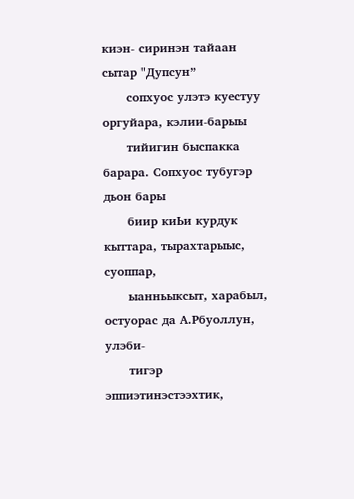киэн- сиринэн тайаан сытар "Дупсун”
      сопхуос улэтэ куестуу оргуйара, кэлии-барыы
      тийигин быспакка барара. Сопхуос тубугэр дьон бары
      биир киЬи курдук кыттара, тырахтарыыс, суоппар,
      ыанньыксыт, харабыл, остуорас да А.Рбуоллун, улэби-
      тигэр эппиэтинэстээхтик,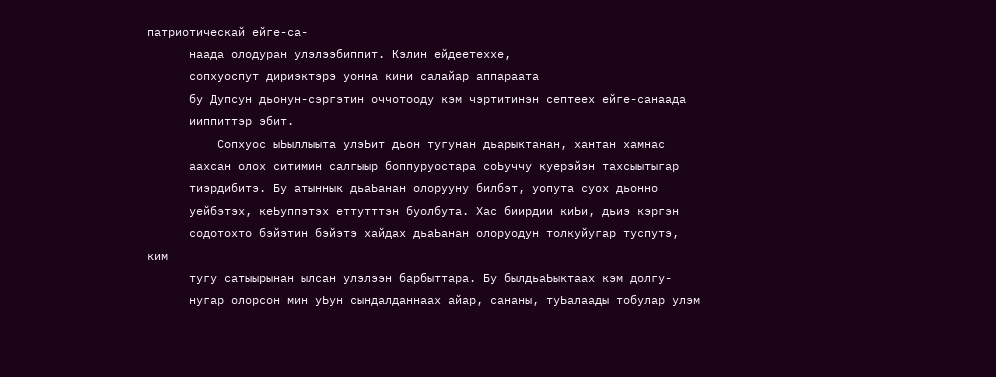патриотическай ейге-са-
      наада олодуран улэлээбиппит. Кэлин ейдеетеххе,
      сопхуоспут дириэктэрэ уонна кини салайар аппараата
      бу Дупсун дьонун-сэргэтин оччотооду кэм чэртитинэн септеех ейге-санаада
      ииппиттэр эбит.
          Сопхуос ыЬыллыыта улэЬит дьон тугунан дьарыктанан, хантан хамнас
      аахсан олох ситимин салгыыр боппуруостара соЬуччу куерэйэн тахсыытыгар
      тиэрдибитэ. Бу атыннык дьаЬанан олорууну билбэт, уопута суох дьонно
      уейбэтэх, кеЬуппэтэх еттутттэн буолбута. Хас биирдии киЬи, дьиэ кэргэн
      содотохто бэйэтин бэйэтэ хайдах дьаЬанан олоруодун толкуйугар туспутэ, ким
      тугу сатыырынан ылсан улэлээн барбыттара. Бу былдьаЬыктаах кэм долгу-
      нугар олорсон мин уЬун сындалданнаах айар, сананы, туЬалаады тобулар улэм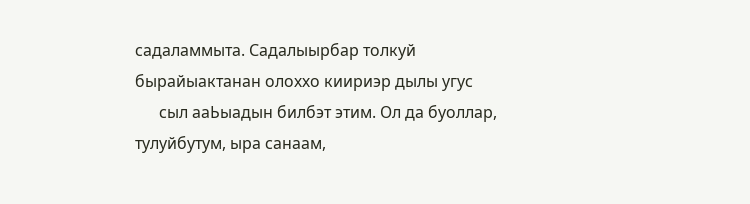садаламмыта. Садалыырбар толкуй бырайыактанан олоххо киириэр дылы угус
      сыл ааЬыадын билбэт этим. Ол да буоллар, тулуйбутум, ыра санаам,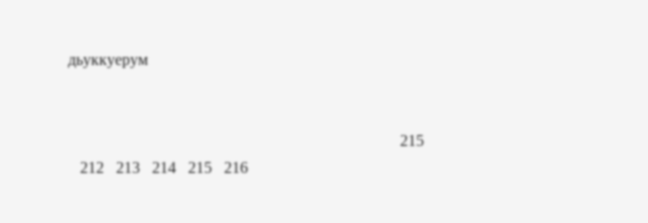дьуккуерум


                                                                                   215
   212   213   214   215   216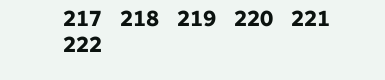217   218   219   220   221   222